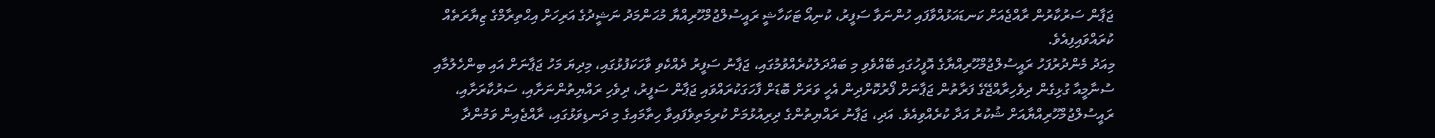ޖަޕާން ސަރުކާރުން ރާއްޖެއަށް ކަނޑައަޅުއްވާފައި ހުންނަވާ ސަފީރު، ކުނިއޯ ޓަކަހާޝީ ރައީސުލްޖުމްހޫރިއްޔާ މުޙަންމަދު ނަޝީދުގެ އަރިހަށް އިޙްތިރާމްގެ ޒިޔާރަތެއް ކުރައްވައިފިއެވެ.
މިއަދު މެންދުރުފަހު ރައީސުލްޖުމްހޫރިއްޔާގެ އޮފީހުގައި ބޭއްވެވި މި ބައްދަލުކުރެއްވުމުގައި، ޖަޕާނު ސަފީރު ދެއްކެވި ވާހަކަފުޅުގައި، މިދިޔަ މަހު ޖަޕާނަށް އައި ބިންހެލުމާއި ސުނާމީއާ ގުޅިގެން ދިވެހިރާއްޖޭގެ ފަރާތުން ޖަޕާނަށް ފޯރުކޮށްދިން އެހީ ވަރަށް ބޮޑަށް ފާހަގަކުރައްވައި ޖަޕާން ސަފީރު، ދިވެހި ރައްޔިތުންނަށާއި، ސަރުކާރަށާއި، ރައީސުލްޖުމްހޫރިއްޔާއަށް ޝުކުރު އަދާ ކުރެއްވިއެވެ. އަދި، ޖަޕާނު ރައްޔިތުންގެ ދިރިއުޅުމަށް ކުރިމަތިވެފައިވާ ހިތާމައިގެ މި ދަނޑިވަޅުގައި، ރާއްޖެއިން ވަމުންދާ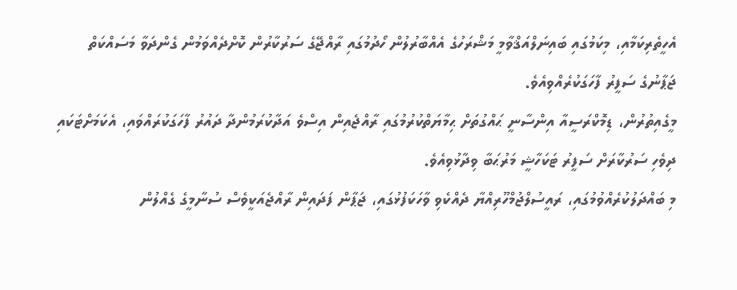އެހީތެރިކަމާއި، މިކަމުގައި ބައިނަލްއަޤްވާމީ މަޝްރަހުގެ އެއްބާރުލުން ހޯދުމުގައި ރާއްޖޭގެ ސަރުކާރުން ކޮށްދެއްވަމުން ގެންދަވާ މަސައްކަތް ޖަޕާނުގެ ސަފީރު ފާހަގަކުރެއްވިއެވެ.
މީގެއިތުރުން، ޑިމޮކްރަސީއާ އިންސާނީ ޙައްގުތަށް ޙިމާޔަތްކުރުމުގައި ރާއްޖެއިން އިސްވެ އަދާކުރަމުންދާ ދައުރު ފާހަގަކުރައްވައި، އެކަމަށްޓަކައި ދިވެހި ސަރުކާރަށް ސަފީރު ޓަކަހާޝީ މަރުޙަބާ ވިދާޅުވިއެވެ.
މި ބައްދަލުކުރެއްވުމުގައި، ރައީސުލްޖުމްހޫރިއްޔާ ދެއްކެވި ވާހަކަފުޅުގައި، ޖަޕާން ފަދައިން ރާއްޖެއަކީވެސް ސުނާމީގެ ގެއްލުން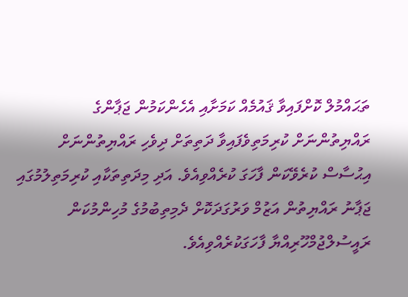ތަޙައްމުލް ކޮށްފައިވާ ޤައުމެއް ކަމަށާއި އެހެންކަމުން ޖަޕާންގެ ރައްޔިތުންނަށް ކުރިމަތިވެފައިވާ ދަތިތަށް ދިވެހި ރައްޔިތުންނަށް އިޙުސާސް ކުރެވޭކަން ފާހަގަ ކުރެއްވިއެވެ. އަދި މިދަތިތަކާއި ކުރިމަތިލުމުގައި ޖަޕާނު ރައްޔިތުން އަޒުމް ވަރުގަދަކޮށް ދެމިތިބުމުގެ މުހިންމުކަން ރައީސުލްޖުމްހޫރިއްޔާ ފާހަގަކުރެއްވިއެވެ.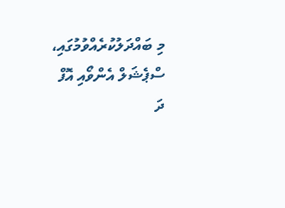މި ބައްދަލުކުރެއްވުމުގައި، ސްޕެޝަލް އެންވޯއި އޮފް ދަ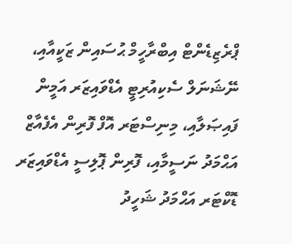ޕްރެޒިޑެންޓް އިބްރާހީމް ޙުސައިން ޒަކީއާއި، ނޭޝަނަލް ސެކިއުރިޓީ އެޑްވައިޒަރ އަމީން ފައިޞަލާއި، މިނިސްޓަރ އޮފް ފޮރިން އެފެއާޒް އަޙްމަދު ނަސީމާއި، ފޮރިން ޕޮލިސީ އެޑްވައިޒަރ ޑޮކްޓަރ އަޙްމަދު ޝަހީދު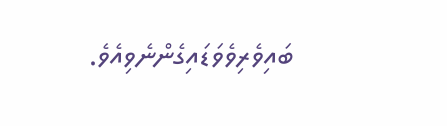ބައިވެރިވެވަޑައިގެންނެވިއެވެ.